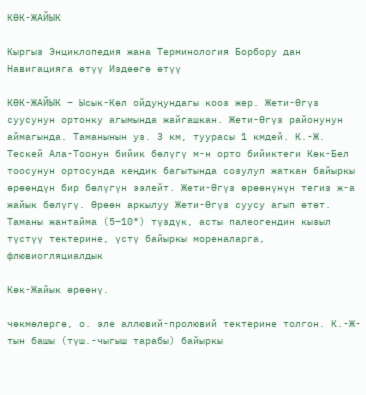КӨК-ЖАЙЫК

Кыргыз Энциклопедия жана Терминология Борбору дан
Навигацияга өтүү Издөөгө өтүү

КӨК-ЖАЙЫК – Ысык-Көл ойдуңундагы кооз жер. Жети-Өгүз суусунун ортонку агымында жайгашкан. Жети-Өгүз районунун аймагында. Таманынын уз. 3 км, туурасы 1 кмдей. К.-Ж. Тескей Ала-Тоонун бийик бөлүгү м-н орто бийиктеги Көк-Бел тоосунун ортосунда кеңдик багытында созулуп жаткан байыркы өрөөндүн бир бөлүгүн ээлейт. Жети-Өгүз өрөөнүнүн тегиз ж-а жайык бөлүгү. Өрөөн аркылуу Жети-Өгүз суусу агып өтөт. Таманы жантайма (5–10°) түздүк, асты палеогендин кызыл түстүү тектерине, үстү байыркы мореналарга, флювиогляциалдык

Көк-Жайык өрөөнү.

чөкмөлөргө, о. эле аллювий-пролювий тектерине толгон. К.-Ж-тын башы (түш.-чыгыш тарабы) байыркы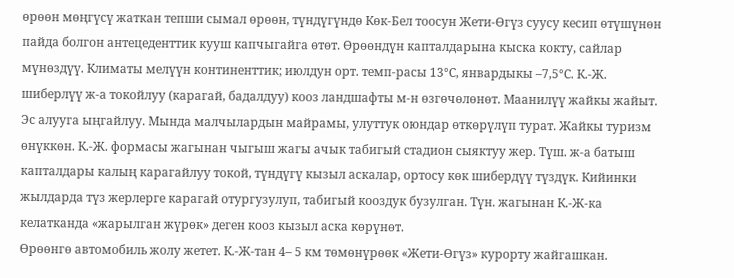өрөөн мөңгүсү жаткан тепши сымал өрөөн, түндүгүндө Көк-Бел тоосун Жети-Өгүз суусу кесип өтүшүнөн пайда болгон антецеденттик кууш капчыгайга өтөт. Өрөөндүн капталдарына кыска кокту, сайлар мүнөздүү. Климаты мелүүн континенттик; июлдун орт. темп-расы 13°С, январдыкы –7,5°С. К.-Ж. шиберлүү ж-а токойлуу (карагай, бадалдуу) кооз ландшафты м-н өзгөчөлөнөт. Маанилүү жайкы жайыт. Эс алууга ыңгайлуу. Мында малчылардын майрамы, улуттук оюндар өткөрүлүп турат. Жайкы туризм өнүккөн. К.-Ж. формасы жагынан чыгыш жагы ачык табигый стадион сыяктуу жер. Түш. ж-а батыш капталдары калың карагайлуу токой, түндүгү кызыл аскалар, ортосу көк шибердүү түздүк. Кийинки жылдарда түз жерлерге карагай отургузулуп, табигый кооздук бузулган. Түн. жагынан К.-Ж-ка келатканда «жарылган жүрөк» деген кооз кызыл аска көрүнөт.
Өрөөнгө автомобиль жолу жетет. К.-Ж-тан 4– 5 км төмөнүрөөк «Жети-Өгүз» курорту жайгашкан.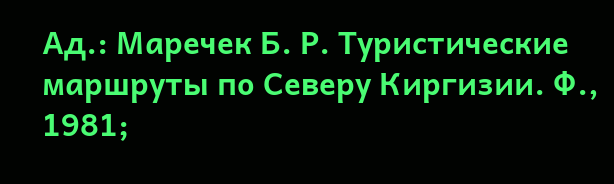Ад.: Маречек Б. Р. Туристические маршруты по Северу Киргизии. Ф., 1981;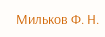Мильков Ф. Н.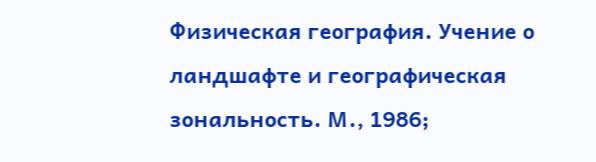Физическая география. Учение о ландшафте и географическая зональность. М., 1986;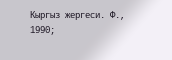Кыргыз жергеси. Ф., 1990;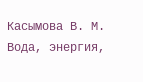Касымова В. М. Вода, энергия,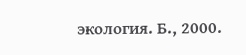экология. Б., 2000.